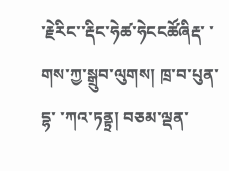་རྗེརིང་་རྡིང་ཧེཚ་ཧེངངཚོཞིརྡ་ ་ གས་ཀྱ་སྒྲུབ་ལུགས། ཁྲ་བ་པུན་དྷ་ ་ཀའ་ཏནྟྲ། བཅམ་ལྡན་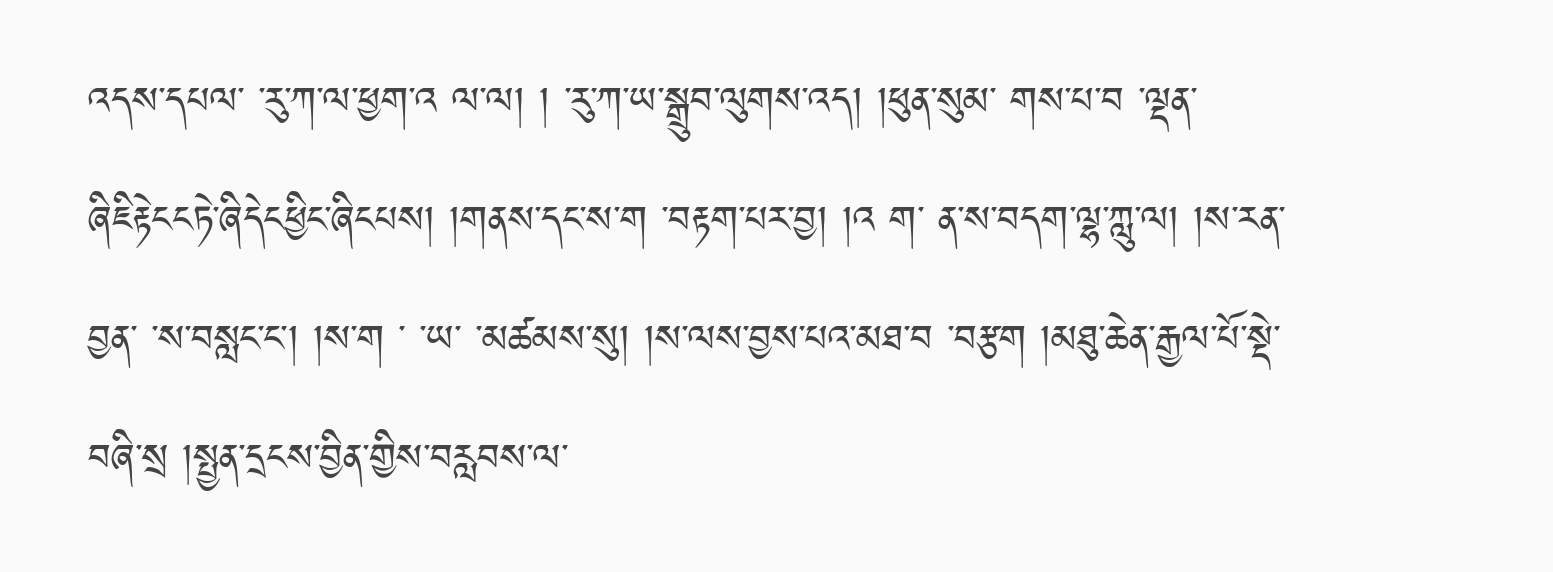འདས་དཔལ་ ་རུ་ཀ་ལ་ཕྱག་འ ལ་ལ། ། ་རུ་ཀ་ཡ་སྒྲུབ་ལུགས་འད། །ཕུན་སུམ་ གས་པ་བ ་ལྡན་ཞིཇིརྟེངངཏེ་ཞིདེངཕྱིང་ཞིངཔས། །གནས་དང་ས་ག ་བརྟག་པར་བྱ། །འ ག་ ན་ས་བདག་ལྷ་ཀླུ་ལ། །ས་རན་བྱན་ ་ས་བསླང་ང་། །ས་ག ་ ་ཡ་ ་མཚམས་སུ། །ས་ལས་བྱས་པའ་མཐ་བ ་བརྩག །མཐུ་ཆེན་རྒྱལ་པོ་སྡེ་བཞི་སྲ །སྤྱན་དྲངས་བྱིན་གྱིས་བརླབས་ལ་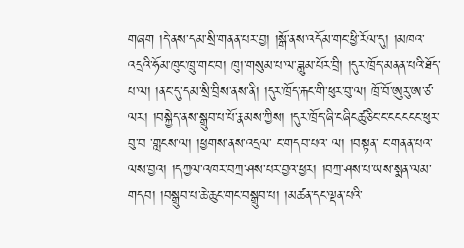གཞག །དེ་ནས་དམ་སྲི་གནན་པར་བྱ། །སྒོ་ནས་འདོམ་གང་ཕྱི་རོལ་དུ། །མཁའ་འདྲའི་ཧོམ་ཁུང་ཁྲུ་གང་བ། ཁུ།་གསུམ་པ་ལ་ཟླུམ་པོར་བྲི། །དུར་ཁྲོད་མནན་པའི་ཐོད་པ་ལ། །ནང་དུ་དམ་སྲི་བྲིས་ནས་ནི། །དུར་ཁྲོད་རྐང་གི་ཕུར་བུ་ལ། ཁྲོ་བོ་ཨུརུ་ཨ་ཙ་ལར། །བསྐྱེད་ནས་སྒྲུབ་པ་པོ་རྣམས་ཀྱིས། །དུར་ཁྲོད་ཞི་ངཞིངཚུཅིང་ང་ངངངངང་ཕུར་བུ་བ ་གླངས་ལ། །ཕྱགས་ནས་འདྲལ་ ང་གདབ་པའ་ ལ། །བསྟན་ ང་གནན་པའ་ལས་བྱའ། །དཀྱལ་འཁར་བཀྲ་ཤས་པར་བྱའ་ཕྱར། །བཀྲ་ཤས་པ་ཡས་སྨན་ལམ་གདབ། །བསྒྲུབ་པ་ཆེ་ཆུང་གང་བསྒྲུབ་པ། །མཚན་དང་ལྡན་པའི་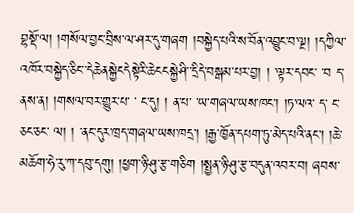བྷསྡོ་ལ། །གསོལ་བྱང་བྲིས་ལ་ཤར་དུ་གཞག །བསྐྱེད་པའི་ས་བོན་འབྱུང་བ་ལྔ། །དཀྱིལ་འཁོར་བསྐྱེད་ཅིང་་དེཆེནསྐྱེངདེསྟེརི་ཆེངངསྐྱེཤི་་དྲིདེ་བསྒམ་པར་བྱ། ། ་ལྟར་དབང་ ་བ ད་ནས་ན། །གསལ་བར་གྱུར་པ་ ་ ང་དུ། ། ན་པ་ ་ཡ་གཞལ་ཡས་ཁང་། །ཏ་ལའ་ ད་ ང་ཅང་ཅང་ ལ། ། ་ནང་དུར་ཁྲད་གཞལ་ཡས་ཁདྲ་། །རྒྱ་ཁྱོན་དཔག་ཏུ་མེད་པའི་ནང་། །ཆེ་མཆོག་ཧེ་རུ་ཀ་དབུ་དགུ། །ཕྱག་ཉི་ཤུ་རྩ་གཅིག །སྤྱན་ཉི་ཤུ་རྩ་བདུན་འབར་བ། ཞབས་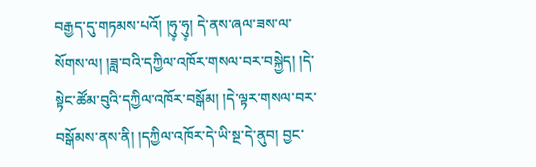བརྒྱད་དུ་གཏམས་པའོ། །ཧུ༷་ཧུ༷། དེ་ནས་ཞལ་ཟས་ལ་སོགས་ལ། །ཟླ་བའི་དཀྱིལ་འཁོར་གསལ་བར་བསྐྱེད། །དེ་སྟེང་ཚོམ་བུའི་དཀྱིལ་འཁོར་བསྒོམ། །དེ་ལྟར་གསལ་བར་བསྒོམས་ནས་ནི། །དཀྱིལ་འཁོར་དེ་ཡི་སྔ་དེ་ནུབ། བྱང་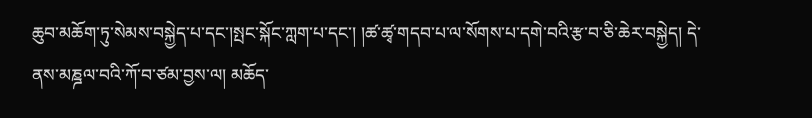ཆུབ་མཆོག་ཏུ་སེམས་བསྐྱེད་པ་དང་།སྤང་སྐོང་ཀླག་པ་དང་། །ཚ་ཚྭ་གདབ་པ་ལ་སོགས་པ་དགེ་བའི་རྩ་བ་ཅི་ཆེར་བསྐྱེད། དེ་ནས་མཎྜལ་བའི་ཀོ་བ་ཙམ་བྱས་ལ། མཆོད་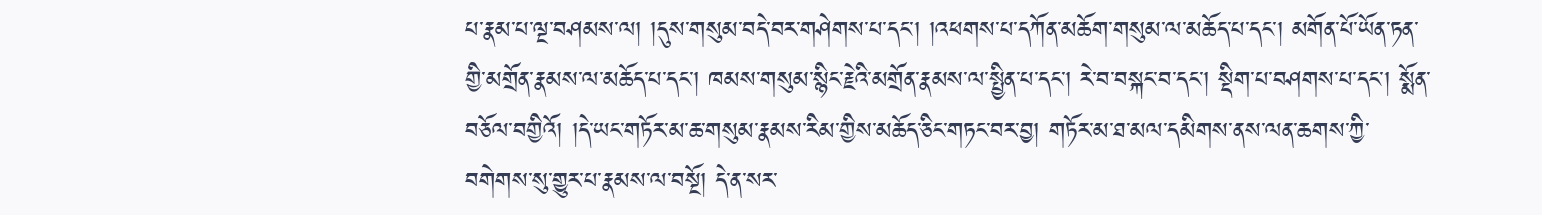པ་རྣམ་པ་ལྔ་བཤམས་ལ། །དུས་གསུམ་བདེ་བར་གཤེགས་པ་དང་། །འཕགས་པ་དཀོན་མཆོག་གསུམ་ལ་མཆོད་པ་དང་། མགོན་པོ་ཡོན་ཏན་གྱི་མགྲོན་རྣམས་ལ་མཆོད་པ་དང་། ཁམས་གསུམ་སྙིང་རྗེའི་མགྲོན་རྣམས་ལ་སྤྱིན་པ་དང་། རེ་བ་བསྐང་བ་དང་། སྡིག་པ་བཤགས་པ་དང་། སྨོན་བཅོལ་བགྱིའོ། །དེ་ཡང་གཏོར་མ་ཆ་གསུམ་རྣམས་རིམ་གྱིས་མཆོད་ཅིང་གཏང་བར་བྱ། གཏོར་མ་ཐ་མལ་དམིགས་ནས་ལན་ཆགས་ཀྱི་བགེགས་སུ་གྱུར་པ་རྣམས་ལ་བསྔོ། དེ་ན་སར་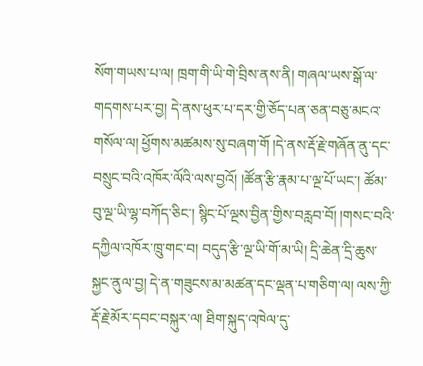སོག་གཡས་པ་ལ། ཁྲག་གི་ཡི་གེ་བྲིས་ནས་ནི། གཞལ་ཡས་སྒོ་ལ་གདགས་པར་བྱ། དེ་ནས་ཕུར་པ་དར་གྱི་ཅོད་པན་ཅན་བཅུ་མངའ་གསོལ་ལ། ཕྱོགས་མཚམས་སུ་བཞག་གོ །དེ་ནས་རྡོ་རྗེ་གཞོན་ནུ་དང་བསྲུང་བའི་འཁོར་ལོའི་ལས་བྱའོ། །ཚོན་རྩི་རྣམ་པ་ལྔ་པོ་ཡང་། ཚོམ་བུ་ལྔ་ཡི་ལྷ་བཀོད་ཅིང་། སྙིང་པོ་ལྔས་བྱིན་གྱིས་བརླབ་བོ། །གསང་བའི་དཀྱིལ་འཁོར་ཁྲུ་གང་བ། བདུད་རྩི་ལྔ་ཡི་གོ་མ་ཡི། དྲི་ཆེན་དྲི་ཆུས་སྐྱང་ནུལ་བྱ། དེ་ན་གཟུངས་མ་མཚན་དང་ལྡན་པ་གཅིག་ལ། ལས་ཀྱི་རྡོ་རྗེ་མོར་དབང་བསྐུར་ལ། ཐིག་སྐུད་འཁེལ་དུ་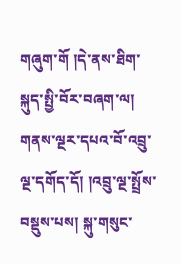གཞུག་གོ །དེ་ནས་ཐིག་སྐུད་སྤྱི་བོར་བཞག་ལ། གནས་ལྔར་དཔའ་བོ་འབྲུ་ལྔ་དགོད་དོ། །འབྲུ་ལྔ་སྤྲོས་བསྡུས་པས། སྐུ་གསུང་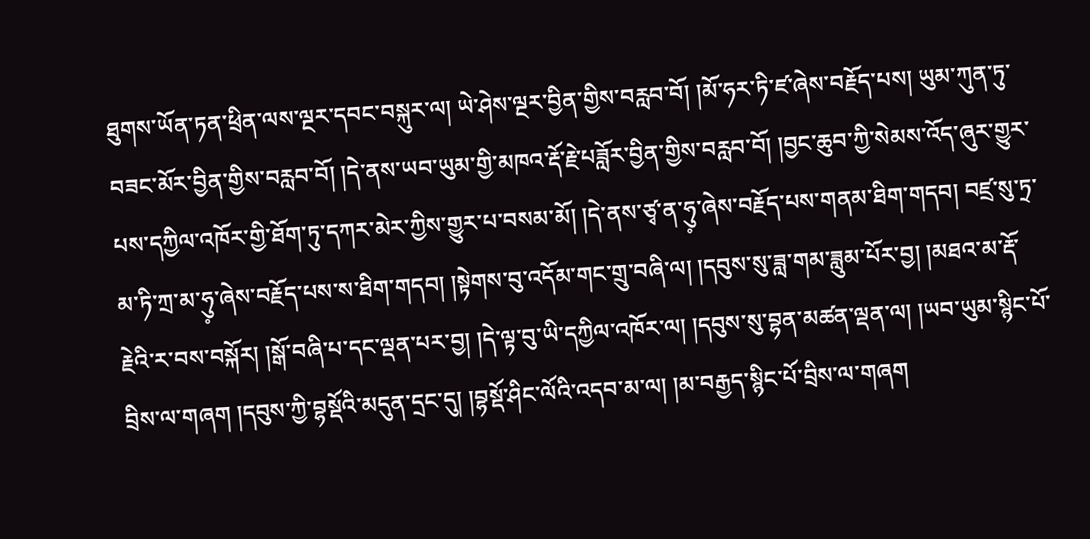ཐུགས་ཡོན་ཏན་ཕྲིན་ལས་ལྔར་དབང་བསྐུར་ལ། ཡེ་ཤེས་ལྔར་བྱིན་གྱིས་བརླབ་བོ། །མོ་ཧར་ཏི་ཛ་ཞེས་བརྗོད་པས། ཡུམ་ཀུན་ཏུ་བཟང་མོར་བྱིན་གྱིས་བརླབ་བོ། །དེ་ནས་ཡབ་ཡུམ་གྱི་མཁའ་རྡོ་རྗེ་པཟློར་བྱིན་གྱིས་བརླབ་བོ། །བྱང་ཆུབ་ཀྱི་སེམས་འོད་ཞུར་གྱུར་པས་དཀྱིལ་འཁོར་གྱི་ཐོག་ཏུ་དཀར་མེར་ཀྱིས་གྱུར་པ་བསམ་མོ། །དེ་ནས་ཙྭ་ན་ཧུ༷་ཞེས་བརྗོད་པས་གནམ་ཐིག་གདབ། བཛྲ་སུ་ཏྲ་མ་ཏི་ཀྲ་མ་ཧུ༷་ཞེས་བརྗོད་པས་ས་ཐིག་གདབ། །སྟེགས་བུ་འདོམ་གང་གྲུ་བཞི་ལ། །དབུས་སུ་ཟླ་གམ་ཟླུམ་པོར་བྱ། །མཐའ་མ་རྡོ་རྗེའི་ར་བས་བསྐོར། །སྒོ་བཞི་པ་དང་ལྡན་པར་བྱ། །དེ་ལྟ་བུ་ཡི་དཀྱིལ་འཁོར་ལ། །དབུས་སུ་བྷན་མཚན་ལྡན་ལ། །ཡབ་ཡུམ་སྙིང་པོ་བྲིས་ལ་གཞག །དབུས་ཀྱི་བྷསྡོའི་མདུན་དྲང་དུ། །བྷསྡོ་ཤིང་ལོའི་འདབ་མ་ལ། །མ་བརྒྱད་སྙིང་པོ་བྲིས་ལ་གཞག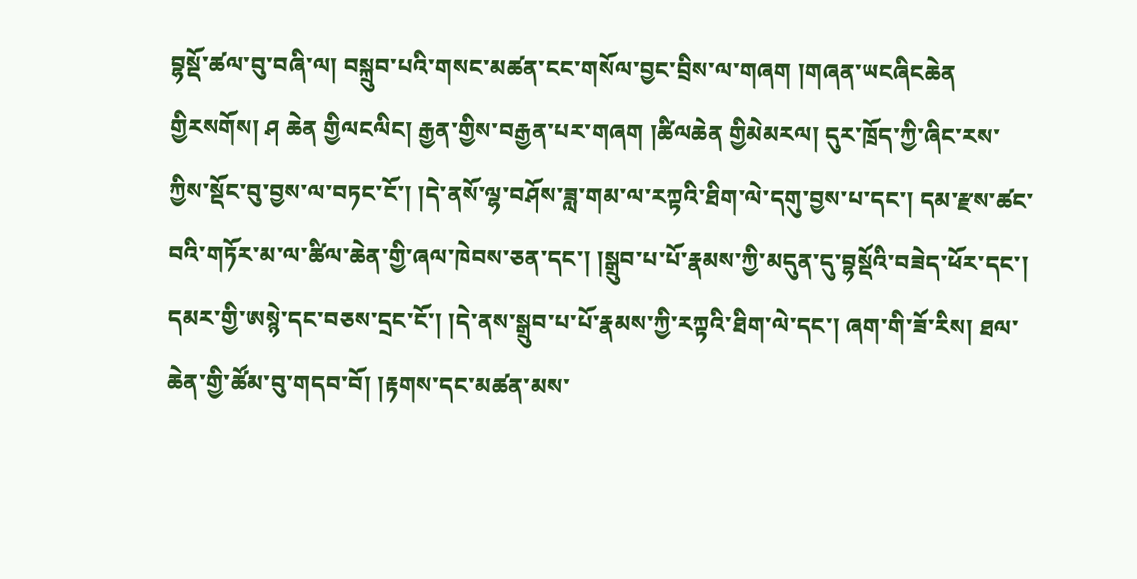བྷསྡོ་ཚལ་བུ་བཞི་ལ། བསྐྲུབ་པའི་གསང་མཚན་ངང་གསོལ་བྱང་བྲིས་ལ་གཞག །གཞན་ཡངཞིངཆེན གྱིརསགོས། ཤ ཆེན གྱིལངལིང། རྒྱན་གྱིས་བརྒྱན་པར་གཞག །ཚིལཆེན གྱིམེམརལ། དུར་ཁྲོད་ཀྱི་ཞིང་རས་ཀྱིས་སྡོང་བུ་བྱས་ལ་བཏང་ངོ་། །དེ་ནསོ་ལྷ་བཤོས་ཟླ་གམ་ལ་རཀྟའི་ཐིག་ལེ་དགུ་བྱས་པ་དང་། དམ་རྫས་ཚང་བའི་གཏོར་མ་ལ་ཚིལ་ཆེན་གྱི་ཞལ་ཁེབས་ཅན་དང་། །སྒྲུབ་པ་པོ་རྣམས་ཀྱི་མདུན་དུ་བྷསྡོའི་བཟེད་ཕོར་དང་། དམར་གྱི་ཨསྙེ་དང་བཅས་དྲང་ངོ་། །དེ་ནས་སྒྲུབ་པ་པོ་རྣམས་ཀྱི་རཀྟའི་ཐིག་ལེ་དང་། ཞག་གི་ཟོ་རིས། ཐལ་ཆེན་གྱི་ཚོམ་བུ་གདབ་བོ། །རྟགས་དང་མཚན་མས་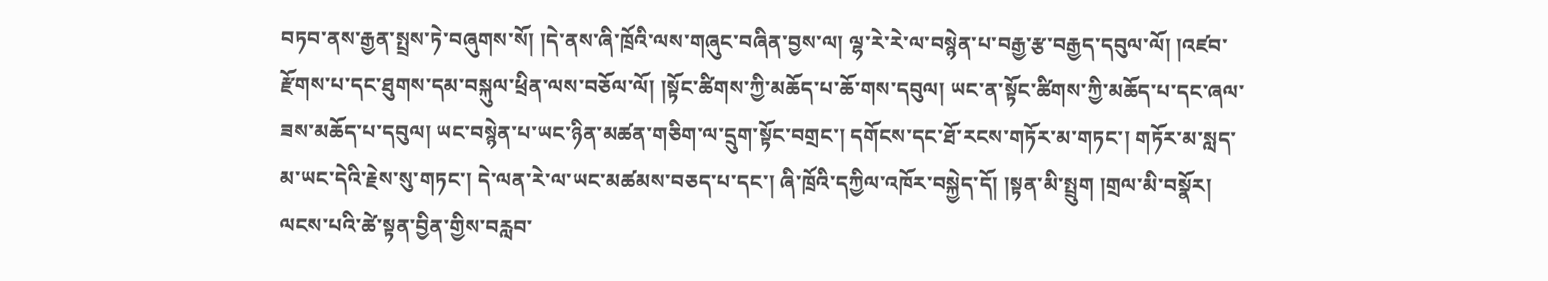བཏབ་ནས་རྒྱན་སྤྲས་ཏེ་བཞུགས་སོ། །དེ་ནས་ཞི་ཁྲོའི་ལས་གཞུང་བཞིན་བྱས་ལ། ལྷ་རེ་རེ་ལ་བསྙེན་པ་བརྒྱ་རྩ་བརྒྱད་དབུལ་ལོ། །འཛབ་རྫོགས་པ་དང་ཐུགས་དམ་བསྐུལ་ཕྲིན་ལས་བཅོལ་ལོ། །སྟོང་ཚིགས་ཀྱི་མཆོད་པ་ཆོ་གས་དབུལ། ཡང་ན་སྟོང་ཚིགས་ཀྱི་མཆོད་པ་དང་ཞལ་ཟས་མཆོད་པ་དབུལ། ཡང་བསྙེན་པ་ཡང་ཉིན་མཚན་གཅིག་ལ་དྲུག་སྟོང་བགྲང་། དགོངས་དང་ཐོ་རངས་གཏོར་མ་གཏང་། གཏོར་མ་སླད་མ་ཡང་དེའི་རྗེས་སུ་གཏང་། དེ་ལན་རེ་ལ་ཡང་མཚམས་བཅད་པ་དང་། ཞི་ཁྲོའི་དཀྱིལ་འཁོར་བསྐྱེད་དོ། །སྟན་མི་སྤྲུག །གྲལ་མི་བསྣོར། ལངས་པའི་ཚེ་སྟན་བྱིན་གྱིས་བརླབ་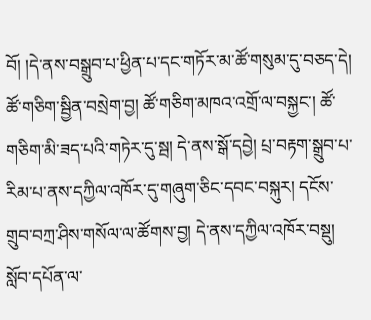བོ། །དེ་ནས་བསྒྲུབ་པ་ཕྱིན་པ་དང་གཏོར་མ་ཚོ་གསུམ་དུ་བཅད་དེ། ཚོ་གཅིག་སྦྱིན་བསྲེག་བྱ། ཚོ་གཅིག་མཁའ་འགྲོ་ལ་བསྐྱང་། ཚོ་གཅིག་མི་ཟད་པའི་གཏེར་དུ་སྦ། དེ་ནས་སྒོ་དབྱེ། པྲ་བརྟག་སྒྲུབ་པ་རིམ་པ་ནས་དཀྱིལ་འཁོར་དུ་གཞུག་ཅིང་དབང་བསྐུར། དངོས་གྲུབ་བཀྲ་ཤིས་གསོལ་ལ་ཚོགས་བྱ། དེ་ནས་དཀྱིལ་འཁོར་བསྡུ། སློབ་དཔོན་ལ་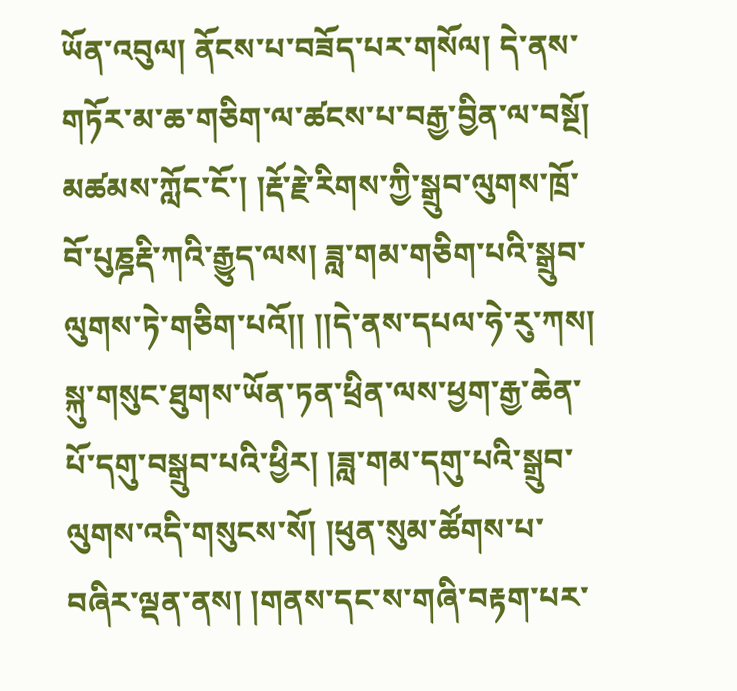ཡོན་འབུལ། ནོངས་པ་བཟོད་པར་གསོལ། དེ་ནས་གཏོར་མ་ཆ་གཅིག་ལ་ཚངས་པ་བརྒྱ་བྱིན་ལ་བསྔོ། མཚམས་ཀློང་ངོ་། །རྡོ་རྗེ་རིགས་ཀྱི་སྒྲུབ་ལུགས་ཁྲོ་བོ་པུཎྜརྡི་ཀའི་རྒྱུད་ལས། ཟླ་གམ་གཅིག་པའི་སྒྲུབ་ལུགས་ཏེ་གཅིག་པའོ།། །།དེ་ནས་དཔལ་ཧེ་རུ་ཀས། སྐུ་གསུང་ཐུགས་ཡོན་ཏན་ཕྲིན་ལས་ཕྱག་རྒྱ་ཆེན་པོ་དགུ་བསྒྲུབ་པའི་ཕྱིར། །ཟླ་གམ་དགུ་པའི་སྒྲུབ་ལུགས་འདི་གསུངས་སོ། །ཕུན་སུམ་ཚོགས་པ་བཞིར་ལྡན་ནས། །གནས་དང་ས་གཞི་བརྟག་པར་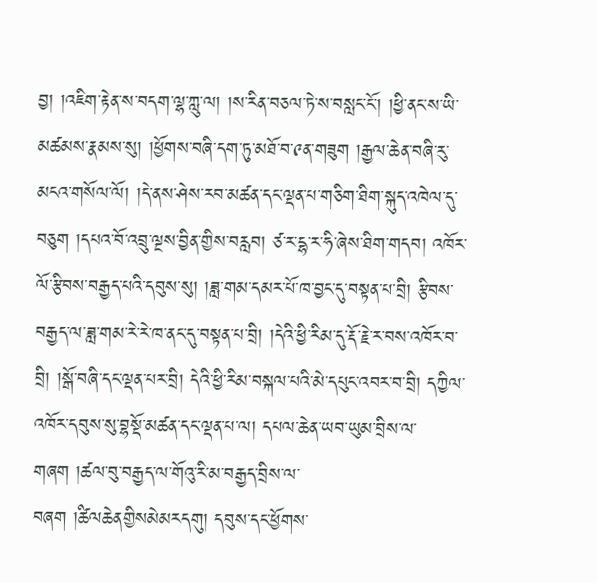བྱ། །འཇིག་རྟེན་ས་བདག་ལྷ་ཀླུ་ལ། །ས་རིན་བཅལ་ཏེ་ས་བསླང་ངོ་། །ཕྱི་ནང་ས་ཡི་མཚམས་རྣམས་སུ། །ཕྱོགས་བཞི་དག་ཏུ་མཐོ་བ་༩ན་གཟུག །རྒྱལ་ཆེན་བཞི་རུ་མངའ་གསོལ་ལོ། །དེ་ནས་ཤེས་རབ་མཚན་དང་ལྡན་པ་གཅིག་ཐིག་སྐུད་འཁེལ་དུ་བཅུག །དཔའ་བོ་འབྲུ་ལྔས་བྱིན་གྱིས་བརླབ། ཙ་ར་དྷ་ར་ཧི་ཞེས་ཐིག་གདབ། འཁོར་ལོ་རྩིབས་བརྒྱད་པའི་དབུས་སུ། །ཟླ་གམ་དམར་པོ་ཁ་བྱང་དུ་བསྟན་པ་བྲི། རྩིབས་བརྒྱད་ལ་ཟླ་གམ་རེ་རེ་ཁ་ནང་དུ་བསྟན་པ་བྲི། །དེའི་ཕྱི་རིམ་དུ་རྡོ་རྗེ་ར་བས་འཁོར་བ་བྲི། །སྒོ་བཞི་དང་ལྡན་པར་བྲི། དེའི་ཕྱི་རིམ་བསྐལ་པའི་མེ་དཔུང་འབར་བ་བྲི། དཀྱིལ་འཁོར་དབུས་སུ་བྷསྡོ་མཚན་དང་ལྡན་པ་ལ། དཔལ་ཆེན་ཡབ་ཡུམ་བྲིས་ལ་གཞག །ཚལ་བུ་བརྒྱད་ལ་གོའུ་རི་མ་བརྒྱད་བྲིས་ལ་བཞག །ཚིལཆེནགྱིསམེམརདགུ། དབུས་དང་ཕྱོགས་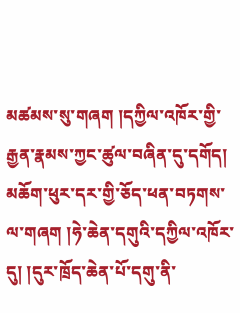མཚམས་སུ་གཞག །དཀྱིལ་འཁོར་གྱི་རྒྱན་རྣམས་ཀྱང་ཚུལ་བཞིན་དུ་དགོད། མཆོག་ཕུར་དར་གྱི་ཅོད་ཕན་བཏགས་ལ་གཞག །ཧེ་ཆེན་དགུའི་དཀྱིལ་འཁོར་དུ། །དུར་ཁྲོད་ཆེན་པོ་དགུ་ནི་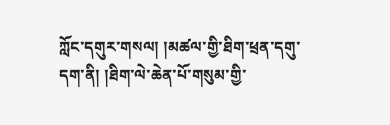ཀློང་དགུར་གསལ། །མཚལ་གྱི་ཐིག་ཕྲན་དགུ་དག་ནི། །ཐིག་ལེ་ཆེན་པོ་གསུམ་གྱི་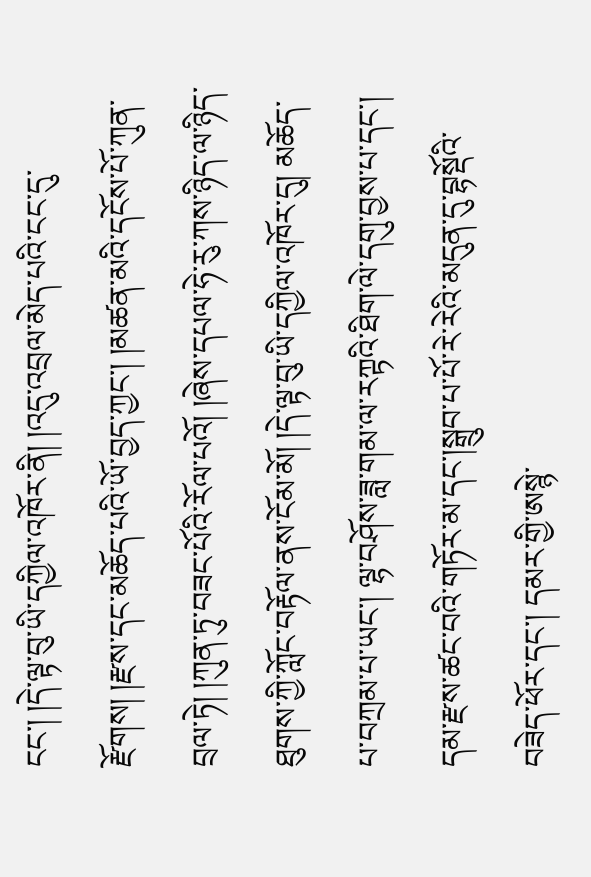ངང་། །དེ་ལྟ་བུ་ཡི་དཀྱིལ་འཁོར་ནི། །འདུ་འབྲལ་མེད་པའི་ངང་དུ་རྫོགས། །རྫས་དང་མཆོད་པའི་ཡོ་བྱད་ཀྱང་། །མཚན་མའི་དངོས་པོ་ཀུན་བྲལ་ཏེ། །ཀུན་ཏུ་བཟང་པོའི་རོལ་པའོ། །ཞེས་དཔལ་ཧེ་རུ་ཀས་ཉིད་ལ་ཉིད་ཐུགས་ཀྱི་ཀློང་བརྟོལ་ནས་ངོམ་མོ། །དེ་ལྟ་བུ་ཡི་དཀྱིལ་འཁོར་དུ། མཆོད་པ་བཀྲམ་པ་ཡང་། ལྷ་བཤོས་ཟླ་གམ་ལ་རཀྟའི་ཐིག་ལེ་དགུ་བྱས་པ་དང་། དམ་རྫས་ཚང་བའི་གཏོར་མ་དང་།སྒྲུབ་པ་པོ་རེ་རེའི་མདུན་དུ་བྷསྡོའི་བཟེད་ཕོར་དང་། དམར་གྱི་ཨསྙེ་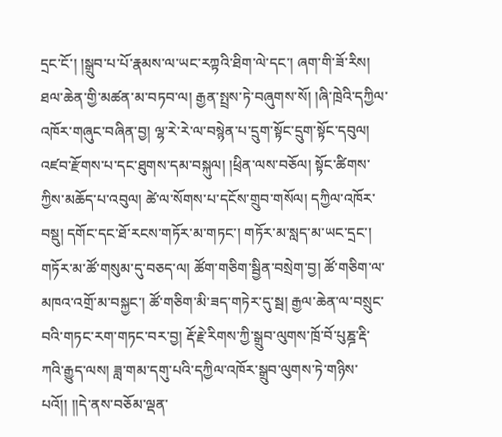དྲང་ངོ་། །སྒྲུབ་པ་པོ་རྣམས་ལ་ཡང་རཀྟའི་ཐིག་ལེ་དང་། ཞག་གི་ཟོ་རིས། ཐལ་ཆེན་གྱི་མཚན་མ་བཏབ་ལ། རྒྱན་སྤྲས་ཏེ་བཞུགས་སོ། །ཞི་ཁྲེའི་དཀྱིལ་འཁོར་གཞུང་བཞིན་བྱ། ལྷ་རེ་རེ་ལ་བསྙེན་པ་དྲུག་སྟོང་དྲུག་སྟོང་དབུལ། འཛབ་རྫོགས་པ་དང་ཐུགས་དམ་བསྐུལ། །ཕྲིན་ལས་བཅོལ། སྟོང་ཚིགས་ཀྱིས་མཆོད་པ་འབུལ། ཚེ་ལ་སོགས་པ་དངོས་གྲུབ་གསོལ། དཀྱིལ་འཁོར་བསྡུ། དགོང་དང་ཐོ་རངས་གཏོར་མ་གཏང་། གཏོར་མ་སླད་མ་ཡང་དྲང་། གཏོར་མ་ཚོ་གསུམ་དུ་བཅད་ལ། ཚོག་གཅིག་སྦྱིན་བསྲེག་བྱ། ཚོ་གཅིག་ལ་མཁའ་འགྲོ་མ་བསྐྱང་། ཚོ་གཅིག་མི་ཟད་གཏེར་དུ་སྦ། རྒྱལ་ཆེན་ལ་བསྲུང་བའི་གཏང་རག་གཏང་བར་བྱ། རྡོ་རྗེ་རིགས་ཀྱི་སྒྲུབ་ལུགས་ཁྲོ་བོ་པུཎྜ་རྡི་ཀའི་རྒྱུད་ལས། ཟླ་གམ་དགུ་པའི་དཀྱིལ་འཁོར་སྒྲུབ་ལུགས་ཏེ་གཉིས་པའོ།། །།དེ་ནས་བཅོམ་ལྡན་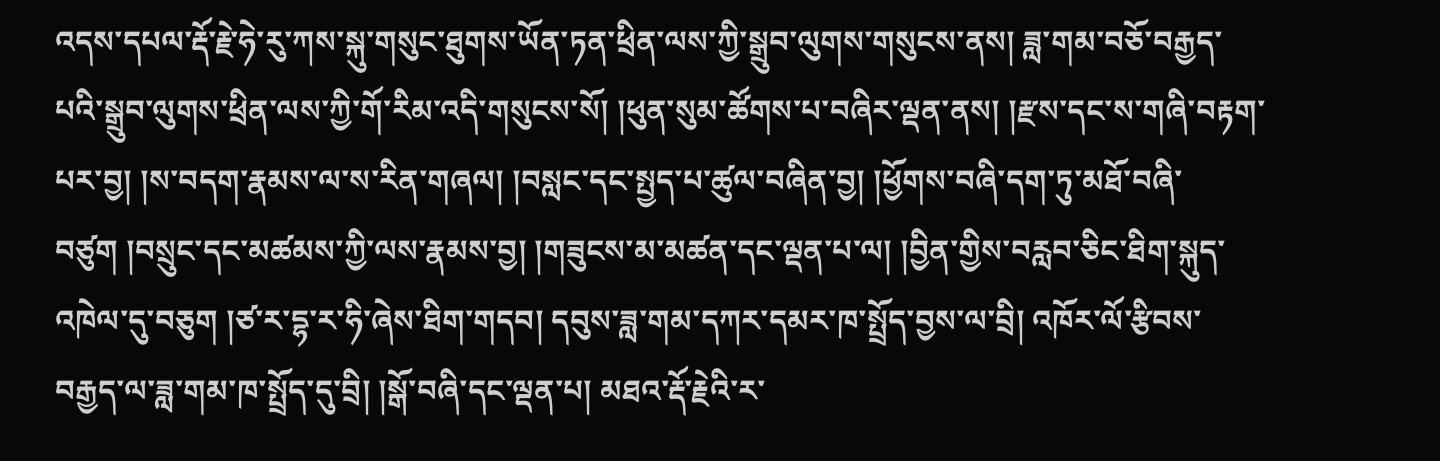འདས་དཔལ་རྡོ་རྗེ་ཧེ་རུ་ཀས་སྐུ་གསུང་ཐུགས་ཡོན་ཏན་ཕྲིན་ལས་ཀྱི་སྒྲུབ་ལུགས་གསུངས་ནས། ཟླ་གམ་བཅོ་བརྒྱད་པའི་སྒྲུབ་ལུགས་ཕྲིན་ལས་ཀྱི་གོ་རིམ་འདི་གསུངས་སོ། །ཕུན་སུམ་ཚོགས་པ་བཞིར་ལྡན་ནས། །རྫས་དང་ས་གཞི་བརྟག་པར་བྱ། །ས་བདག་རྣམས་ལ་ས་རིན་གཞལ། །བསླང་དང་སྤྱད་པ་ཚུལ་བཞིན་བྱ། །ཕྱོགས་བཞི་དག་ཏུ་མཐོ་བཞི་བཙུག །བསྲུང་དང་མཚམས་ཀྱི་ལས་རྣམས་བྱ། །གཟུངས་མ་མཚན་དང་ལྡན་པ་ལ། །བྱིན་གྱིས་བརླབ་ཅིང་ཐིག་སྐུད་འཁེལ་དུ་བཅུག །ཙ་ར་དྷ་ར་ཧི་ཞེས་ཐིག་གདབ། དབུས་ཟླ་གམ་དཀར་དམར་ཁ་སྤྲོད་བྱས་ལ་བྲི། འཁོར་ལོ་རྩིབས་བརྒྱད་ལ་ཟླ་གམ་ཁ་སྤྲོད་དུ་བྲི། །སྒོ་བཞི་དང་ལྡན་པ། མཐའ་རྡོ་རྗེའི་ར་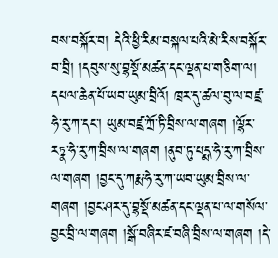བས་བསྐོར་བ། དེའི་ཕྱི་རིམ་བསྐལ་པའི་མེ་རིས་བསྐོར་བ་བྲི། །དབུས་སུ་བྷསྡོ་མཚན་དང་ལྡན་པ་གཅིག་ལ། དཔལ་ཆེན་པོ་ཡབ་ཡུམ་བྲིའོ། ཁྲར་དུ་ཚལ་བུ་ལ་བཛྲ་ཧེ་རུ་ཀ་དང་། ཡུམ་བཛྲ་ཀྲོ་ཏི་བྲིས་ལ་གཞག །ལྷོར་རཏྣ་ཧེ་རུ་ཀ་བྲིས་ལ་གཞག །ནུབ་ཏུ་པདྨ་ཧེ་རུ་ཀ་བྲིས་ལ་གཞག །བྱང་དུ་ཀརྨ་ཧེ་རུ་ཀ་ཡབ་ཡུམ་བྲིས་ལ་གཞག །བྱང་ཤར་དུ་བྷསྡོ་མཚན་དང་ལྡན་པ་ལ་གསོལ་བྱང་བྲི་ལ་གཞག །སྒོ་བཞིར་ཛ་བཞི་བྲིས་ལ་གཞག །དེ་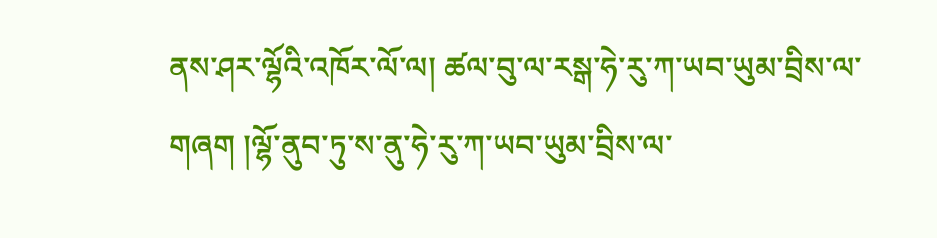ནས་ཤར་ལྷོའི་འཁོར་ལོ་ལ། ཚལ་བུ་ལ་རསྒ་ཧེ་རུ་ཀ་ཡབ་ཡུམ་བྲིས་ལ་གཞག །ལྷོ་ནུབ་ཏུ་ས་ནུ་ཧེ་རུ་ཀ་ཡབ་ཡུམ་བྲིས་ལ་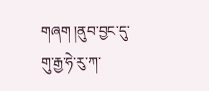གཞག །ནུབ་བྱང་དུ་གུ་རྒྱ་ཧེ་རུ་ཀ་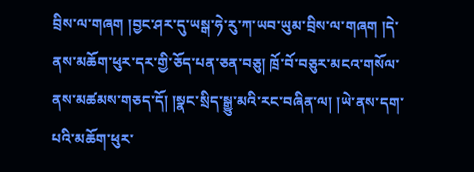བྲིས་ལ་གཞག །བྱང་ཤར་དུ་ཡསྒ་ཧེ་རུ་ཀ་ཡབ་ཡུམ་བྲིས་ལ་གཞག །དེ་ནས་མཆོག་ཕུར་དར་གྱི་ཅོད་པན་ཅན་བཅུ། ཁྲོ་བོ་བཅུར་མངའ་གསོལ་ནས་མཚམས་གཅད་དོ། །སྣང་སྲིད་སྒྱུ་མའི་རང་བཞིན་ལ། །ཡེ་ནས་དག་པའི་མཆོག་ཕུར་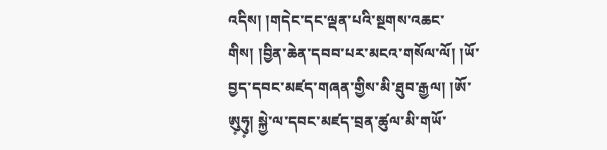འདིས། །གདེང་དང་ལྡན་པའི་སྔགས་འཆང་གིས། །བྱིན་ཆེན་དབབ་པར་མངའ་གསོལ་ལོ། །ཡོ་བྱད་དབང་མཛད་གཞན་གྱིས་མི་ཐུབ་རྒྱལ། །ཨོ་ཨུ༷ཧུ༷། སྐྱེ་ལ་དབང་མཛད་བྲན་ཚུལ་མི་གཡོ་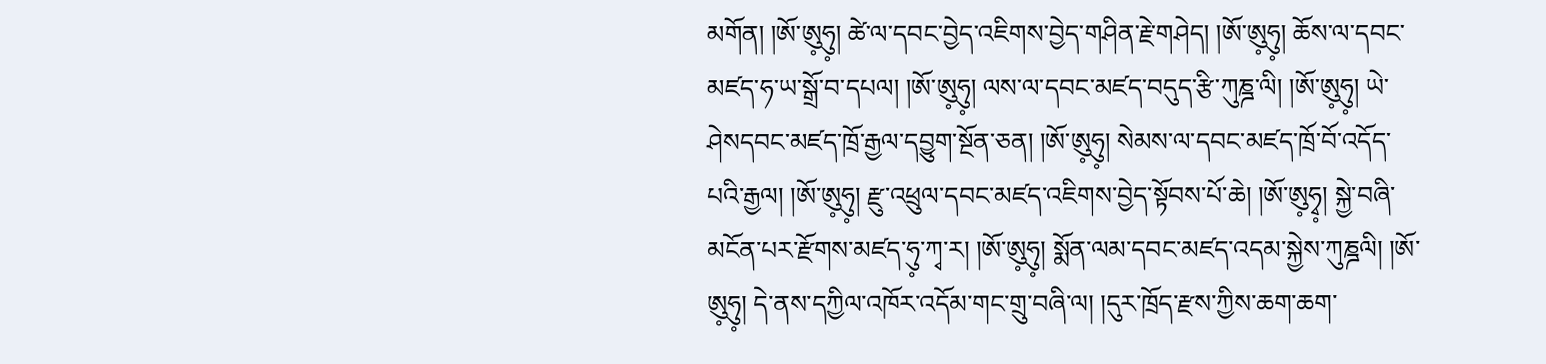མགོན། །ཨོ་ཨུ༷ཧུ༷། ཚེ་ལ་དབང་བྱེད་འཇིགས་བྱེད་གཤིན་རྗེ་གཤེད། །ཨོ་ཨུ༷ཧུ༷། ཆོས་ལ་དབང་མཛད་ཧ་ཡ་སྒྲོ་བ་དཔལ། །ཨོ་ཨུ༷ཧུ༷། ལས་ལ་དབང་མཛད་བདུད་རྩི་ཀུཎྜ་ལི། །ཨོ་ཨུ༷ཧུ༷། ཡེ་ཤེསདབང་མཛད་ཁྲོ་རྒྱལ་དབྱུག་སྔོན་ཅན། །ཨོ་ཨུ༷ཧུ༷། སེམས་ལ་དབང་མཛད་ཁྲོ་བོ་འདོད་པའི་རྒྱལ། །ཨོ་ཨུ༷ཧུ༷། རྫུ་འཕྲུལ་དབང་མཛད་འཇིགས་བྱེད་སྟོབས་པོ་ཆེ། །ཨོ་ཨུ༷ཧྭ༷། སྐྱེ་བཞི་མངོན་པར་རྫོགས་མཛད་ཧུ༷་ཀྭ་ར། །ཨོ་ཨུ༷ཧུ༷། སྨོན་ལམ་དབང་མཛད་འདམ་སྐྱེས་ཀུཎྜལི། །ཨོ་ཨུ༷ཧུ༷། དེ་ནས་དཀྱིལ་འཁོར་འདོམ་གང་གྲུ་བཞི་ལ། །དུར་ཁྲོད་རྫས་ཀྱིས་ཆག་ཆག་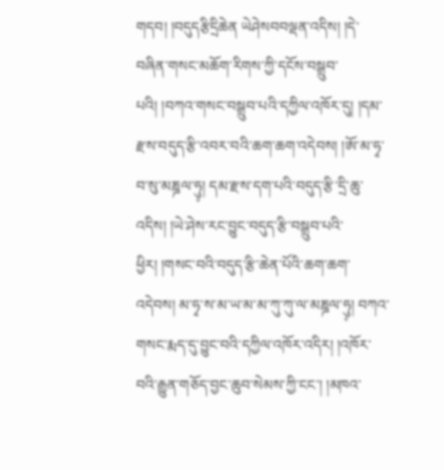གདབ། །བདུདརྩིདྲིཆེན ཡེཤེསབབལྡན་འདིས། །དེ་བཞིན་གསང་མཆོག་རིགས་ཀྱི་དངོས་བསྒྲུབ་པའི། །བཀའ་གསང་བསྒྲུབ་པའི་དཀྱིལ་འཁོར་དུ། །དམ་རྫས་བདུད་རྩི་འབར་བའི་ཆག་ཆག་འདེབས། །ཨོ་མ་ཧྭ་བ་སུ་མཎྜལ་ཧུ༷། དམ་རྫས་དག་པའི་བདུད་རྩི་དྲི་ཆུ་འདིས། །ཡེ་ཤེས་རང་བྱུང་བདུད་རྩི་བསྒྲུབ་པའི་ཕྱིར། །གསང་བའི་བདུད་རྩི་ཆེན་པོའི་ཆག་ཆག་འདེབས། མ་ཧྭ་ས་མ་ཡ་མ་མ་ཀུ་ཀུ་ལ་མཎྜལ་ཧུ༷། བཀའ་གསང་རྨད་དུ་བྱུང་བའི་དཀྱིལ་འཁོར་འདིར། །འཁོར་བའི་རྒྱུན་གཅོད་བྱང་ཆུབ་སེམས་ཀྱི་ངང་། །མཁའ་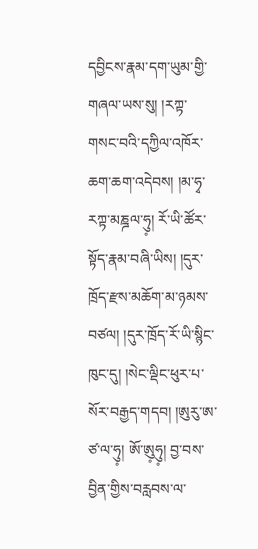དབྱིངས་རྣམ་དག་ཡུམ་གྱི་གཞལ་ཡས་སུ། །རཀྟ་གསང་བའི་དཀྱིལ་འཁོར་ཆག་ཆག་འདེབས། །མ་ཧྭ་རཀྟ་མཎྜལ་ཧུ༷། རོ་ཡི་ཚོར་སྟོད་རྣམ་བཞི་ཡིས། །དུར་ཁྲོད་རྫས་མཆོག་མ་ཉམས་བཙལ། །དུར་ཁྲོད་རོ་ཡི་སྙིང་ཁུང་དུ། །སེང་ལྡིང་ཕུར་པ་སོར་བརྒྱད་གདབ། །ཨུརུ་ཨ་ཙ་ལ་ཧུ༷། ཨོ་ཨུ༷ཧུ༷། བྱ་བས་བྱིན་གྱིས་བརླབས་ལ་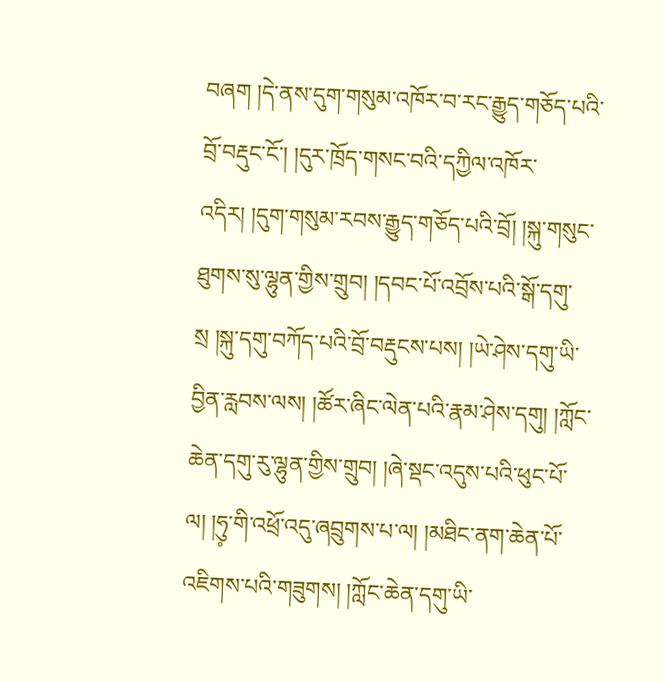བཞག །དེ་ནས་དུག་གསུམ་འཁོར་བ་རང་རྒྱུད་གཅོད་པའི་བྲོ་བརྡུང་ངོ་། །དུར་ཁྲོད་གསང་བའི་དཀྱིལ་འཁོར་འདིར། །དུག་གསུམ་རབས་རྒྱུད་གཅོད་པའི་བྲོ། །སྐུ་གསུང་ཐུགས་སུ་ལྷུན་གྱིས་གྲུབ། །དབང་པོ་འབྲོས་པའི་སྒོ་དགུ་སྲ །སྐུ་དགུ་བཀོད་པའི་བྲོ་བརྡུངས་པས། །ཡེ་ཤེས་དགུ་ཡི་བྱིན་རླབས་ལས། །ཚོར་ཞིང་ལེན་པའི་རྣམ་ཤེས་དགུ། །ཀློང་ཆེན་དགུ་རུ་ལྷུན་གྱིས་གྲུབ། །ཞེ་སྡང་འདུས་པའི་ཕུང་པོ་ལ། །ཧུ༷་གི་འཕྲོ་འདུ་ཞབྲུགས་པ་ལ། །མཐིང་ནག་ཆེན་པོ་འཇིགས་པའི་གཟུགས། །ཀློང་ཆེན་དགུ་ཡི་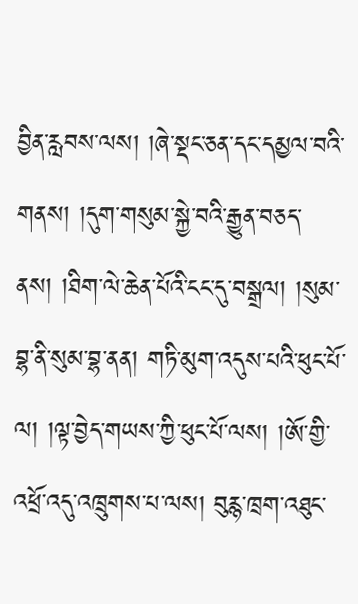བྱིན་རླབས་ལས། །ཞེ་སྡང་ཅན་དང་དམྱལ་བའི་གནས། །དུག་གསུམ་སྐྱེ་བའི་རྒྱུན་བཅད་ནས། །ཐིག་ལེ་ཆེན་པོའི་ངང་དུ་བསྒྲལ། །སུམ་བྷ་ནི་སུམ་བྷ་ནན། གཏི་མུག་འདུས་པའི་ཕུང་པོ་ལ། །ལྟ་བྱེད་གཡས་ཀྱི་ཕུང་པོ་ལས། །ཨོ་གྱི་འཕྲོ་འདུ་འཁྲུགས་པ་ལས། བུརྙ་ཁྲག་འཐུང་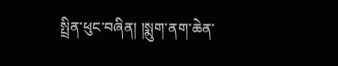སྤྲིན་ཕུང་བཞིན། །སྨུག་ནག་ཆེན་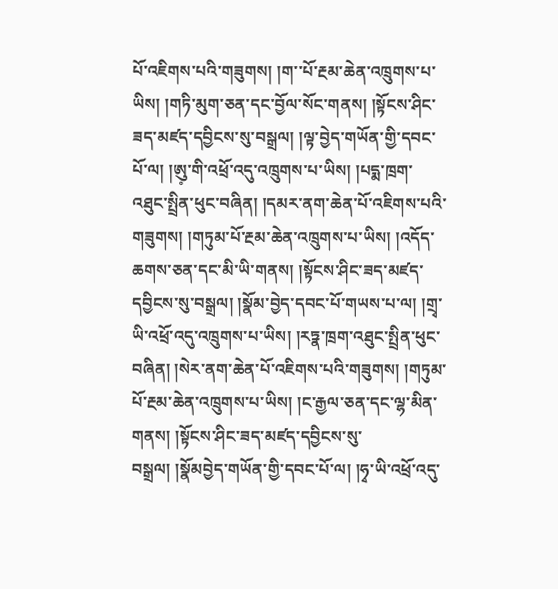པོ་འཇིགས་པའི་གཟུགས། །ག་་པོ་རྔམ་ཆེན་འཁྲུགས་པ་ཡིས། །གཏི་མུག་ཅན་དང་བྱོལ་སོང་གནས། །སྟོངས་ཤིང་ཟད་མཛད་དབྱིངས་སུ་བསྒྲལ། །ལྟ་བྱེད་གཡོན་གྱི་དབང་པོ་ལ། །ཨུ༷་གི་འཕྲོ་འདུ་འཁྲུགས་པ་ཡིས། །པདྨ་ཁྲག་འཐུང་སྤྲིན་ཕུང་བཞིན། །དམར་ནག་ཆེན་པོ་འཇིགས་པའི་གཟུགས། །གཏུམ་པོ་རྔམ་ཆེན་འཁྲུགས་པ་ཡིས། །འདོད་ཆགས་ཅན་དང་མི་ཡི་གནས། །སྟོངས་ཤིང་ཟད་མཛད་དབྱིངས་སུ་བསྒྲལ། །སྣོམ་བྱེད་དབང་པོ་གཡས་པ་ལ། །གྲྭ་ཡི་འཕྲོ་འདུ་འཁྲུགས་པ་ཡིས། །རཏྣ་ཁྲག་འཐུང་སྤྲིན་ཕུང་བཞིན། །སེར་ནག་ཆེན་པོ་འཇིགས་པའི་གཟུགས། །གཏུམ་པོ་རྔམ་ཆེན་འཁྲུགས་པ་ཡིས། །ང་རྒྱལ་ཅན་དང་ལྷ་མིན་གནས། །སྟོངས་ཤིང་ཟད་མཛད་དབྱིངས་སུ་བསྒྲལ། །སྣོམབྱེད་གཡོན་གྱི་དབང་པོ་ལ། །ཧྭ་ཡི་འཕྲོ་འདུ་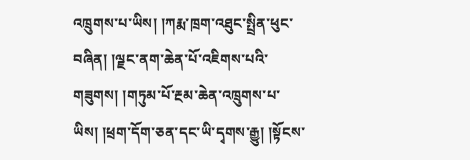འཁྲུགས་པ་ཡིས། །ཀརྨ་ཁྲག་འཐུང་སྤྲིན་ཕུང་བཞིན། །ལྗང་ནག་ཆེན་པོ་འཇིགས་པའི་གཟུགས། །གཏུམ་པོ་རྔམ་ཆེན་འཁྲུགས་པ་ཡིས། །ཕྲག་དོག་ཅན་དང་ཡི་དྭགས་རྒྱུ། །སྟོངས་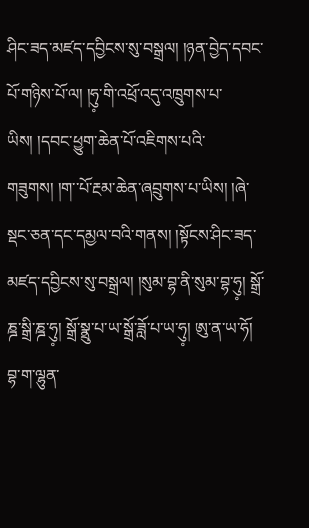ཤིང་ཟད་མཛད་དབྱིངས་སུ་བསྒྲལ། །ཉན་བྱེད་དབང་པོ་གཉིས་པོ་ལ། །ཧུ༷་གི་འཕྲོ་འདུ་འཁྲུགས་པ་ཡིས། །དབང་ཕྱུག་ཆེན་པོ་འཇིགས་པའི་གཟུགས། །ག་་པོ་རྔམ་ཆེན་ཞབྲུགས་པ་ཡིས། །ཞེ་སྡང་ཅན་དང་དམྱལ་བའི་གནས། །སྟོངས་ཤིང་ཟད་མཛད་དབྱིངས་སུ་བསྒྲལ། །སུམ་བྷ་ནི་སུམ་བྷ་ཧུ༷། སྒྲོ་ཎྜ་སྒྲི་ཎྜ་ཧུ༷། སྒྲོ་སྣྲུ་པ་ཡ་སྒྲོ་ཟློ་པ་ཡ་ཧུ༷། ཨུ་ན་ཡ་ཧོ། བྷ་ག་ལྷུན་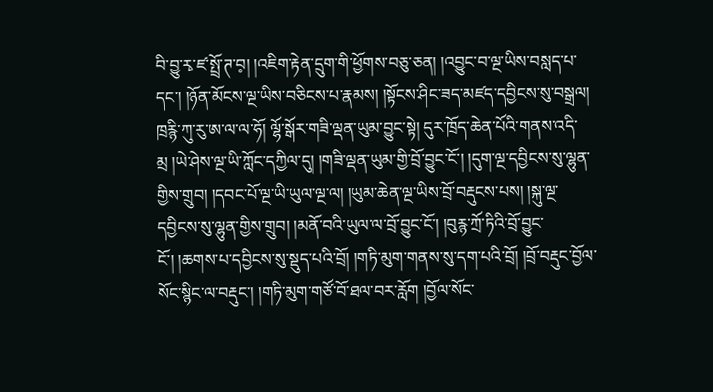བི་བྱུ་རྭ་ཛ་སྤྲོ་ཊ་བ༷། །འཇིག་རྟེན་དྲུག་གི་ཕྱོགས་བཅུ་ཅན། །འབྱུང་བ་ལྔ་ཡིས་བསླད་པ་དང་། །ཉོན་མོངས་ལྔ་ཡིས་བཅིངས་པ་རྣམས། །སྟོངས་ཤིང་ཟད་མཛད་དབྱིངས་སུ་བསྒྲལ། ཁྲརྙི་ཀུ་རུ་ཨ་ལ་ལ་ཧོ། ལྷོ་སྒོར་གཟི་ལྡན་ཡུམ་བྱུང་སྟེ། དུར་ཁྲོད་ཆེན་པོའི་གནས་འདི་མྲ །ཡེ་ཤེས་ལྔ་ཡི་ཀློང་དཀྱིལ་དུ། །གཟི་ལྡན་ཡུམ་གྱི་བྲོ་བྱུང་ངོ་། །དུག་ལྔ་དབྱིངས་སུ་ལྷུན་གྱིས་གྲུབ། །དབང་པོ་ལྔ་ཡི་ཡུལ་ལྔ་ལ། །ཡུམ་ཆེན་ལྔ་ཡིས་བྲོ་བརྡུངས་པས། །སྐུ་ལྔ་དབྱིངས་སུ་ལྷུན་གྱིས་གྲུབ། །མནོ་བའི་ཡུལ་ལ་བྲོ་བྱུང་ངོ་། །བུརྙ་ཀྲོ་ཏིའི་བྲོ་བྱུང་ངོ་། །ཆགས་པ་དབྱིངས་སུ་སྡུད་པའི་བྲོ། །གཏི་མུག་གནས་སུ་དག་པའི་བྲོ། །བྲོ་བརྡུང་བྱོལ་སོང་སྙིང་ལ་བརྡུང་། །གཏི་མུག་གཙོ་བོ་ཐལ་བར་རློག །བྱོལ་སོང་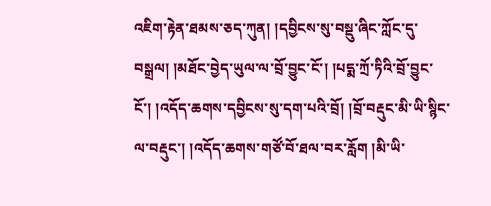འཇིག་རྟེན་ཐམས་ཅད་ཀུན། །དབྱིངས་སུ་བསྡུ་ཞིང་ཀློང་དུ་བསྒྲལ། །མཐོང་བྱེད་ཡུལ་ལ་བྲོ་བྱུང་ངོ་། །པདྨ་ཀྲོ་ཏིའི་བྲོ་བྱུང་ངོ་། །འདོད་ཆགས་དབྱིངས་སུ་དག་པའི་བྲོ། །བྲོ་བརྡུང་མི་ཡི་སྙིང་ལ་བརྡུང་། །འདོད་ཆགས་གཙོ་བོ་ཐལ་བར་རློག །མི་ཡི་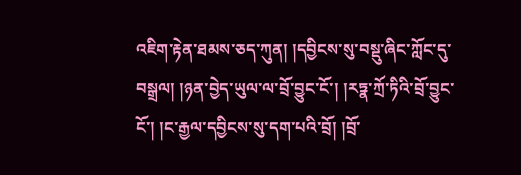འཇིག་རྟེན་ཐམས་ཅད་ཀུན། །དབྱིངས་སུ་བསྡུ་ཞིང་ཀློང་དུ་བསྒྲལ། །ཉན་བྱེད་ཡུལ་ལ་བྲོ་བྱུང་ངོ་། །རཏྣ་ཀྲོ་ཏིའི་བྲོ་བྱུང་ངོ་། །ང་རྒྱལ་དབྱིངས་སུ་དག་པའི་བྲོ། །བྲོ་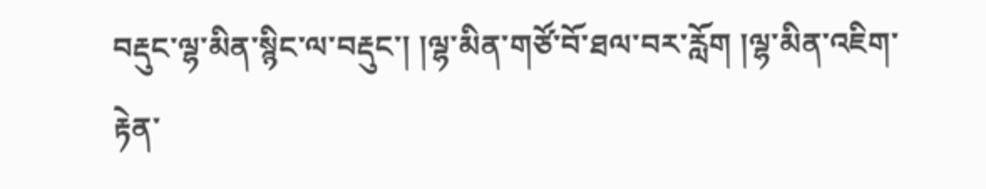བརྡུང་ལྷ་མིན་སྙིང་ལ་བརྡུང་། །ལྷ་མིན་གཙོ་བོ་ཐལ་བར་རློག །ལྷ་མིན་འཇིག་རྟེན་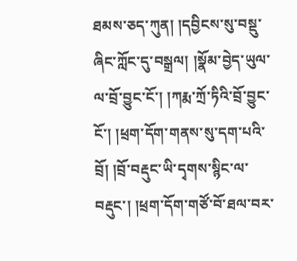ཐམས་ཅད་ཀུན། །དབྱིངས་སུ་བསྡུ་ཞིང་ཀློང་དུ་བསྒྲལ། །སྣོམ་བྱེད་ཡུལ་ལ་བྲོ་བྱུང་ངོ་། །ཀརྨ་ཀྲོ་ཏིའི་བྲོ་བྱུང་ངོ་། །ཕྲག་དོག་གནས་སུ་དག་པའི་བྲོ། །བྲོ་བརྡུང་ཡི་དྭགས་སྙིང་ལ་བརྡུང་། །ཕྲག་དོག་གཙོ་བོ་ཐལ་བར་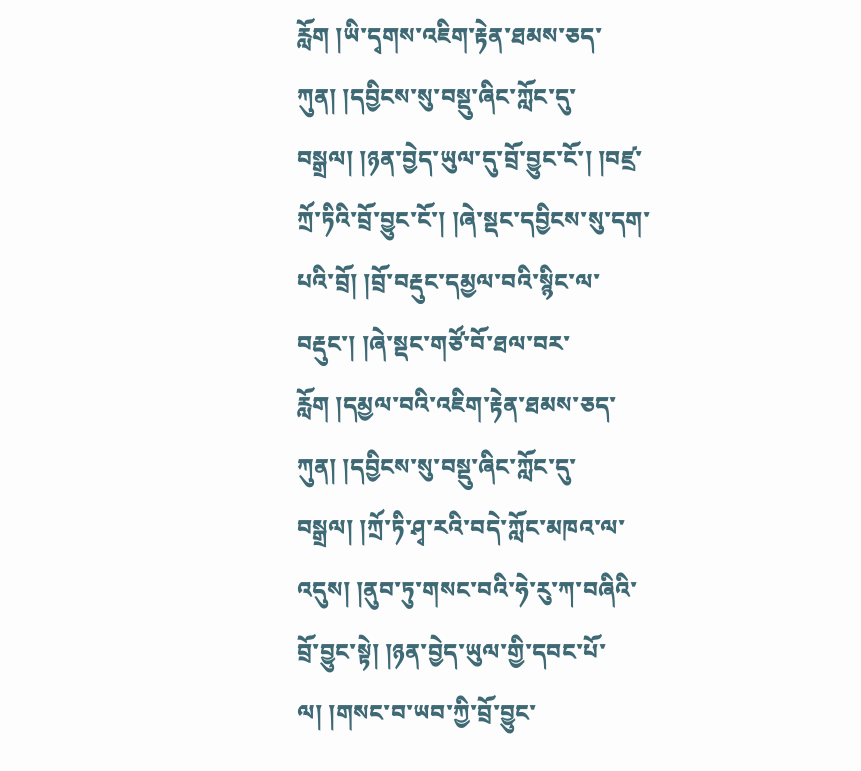རློག །ཡི་དྭགས་འཇིག་རྟེན་ཐམས་ཅད་ཀུན། །དབྱིངས་སུ་བསྡུ་ཞིང་ཀློང་དུ་བསྒྲལ། །ཉན་བྱེད་ཡུལ་དུ་བྲོ་བྱུང་ངོ་། །བཛྲ་ཀྲོ་ཏིའི་བྲོ་བྱུང་ངོ་། །ཞེ་སྡང་དབྱིངས་སུ་དག་པའི་བྲོ། །བྲོ་བརྡུང་དམྱལ་བའི་སྙིང་ལ་བརྡུང་། །ཞེ་སྡང་གཙོ་བོ་ཐལ་བར་རློག །དམྱལ་བའི་འཇིག་རྟེན་ཐམས་ཅད་ཀུན། །དབྱིངས་སུ་བསྡུ་ཞིང་ཀློང་དུ་བསྒྲལ། །ཀྲོ་ཏི་ཤྭ་རའི་བདེ་ཀློང་མཁའ་ལ་འདུས། །ནུབ་ཏུ་གསང་བའི་ཧེ་རུ་ཀ་བཞིའི་བྲོ་བྱུང་སྟེ། །ཉན་བྱེད་ཡུལ་གྱི་དབང་པོ་ལ། །གསང་བ་ཡབ་ཀྱི་བྲོ་བྱུང་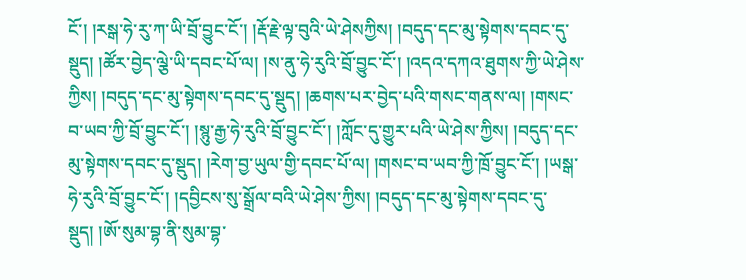ངོ་། །རསྒ་ཧེ་རུ་ཀ་ཡི་བྲོ་བྱུང་ངོ་། །རྡོ་རྗེ་ལྟ་བུའི་ཡེ་ཤེསཀྱིས། །བདུད་དང་མུ་སྟེགས་དབང་དུ་སྡུད། །ཚོར་བྱེད་ལྕེ་ཡི་དབང་པོ་ལ། །ས་ནུ་ཧེ་རུའི་བྲོ་བྱུང་ངོ་། །འདའ་དཀའ་ཐུགས་ཀྱི་ཡེ་ཤེས་ཀྱིས། །བདུད་དང་མུ་སྟེགས་དབང་དུ་སྡུད། །ཆགས་པར་བྱེད་པའི་གསང་གནས་ལ། །གསང་བ་ཡབ་ཀྱི་བྲོ་བྱུང་ངོ་། །སྙུ་རྒྱ་ཧེ་རུའི་བྲོ་བྱུང་ངོ་། །ཀློང་དུ་གྱུར་པའི་ཡེ་ཤེས་ཀྱིས། །བདུད་དང་མུ་སྟེགས་དབང་དུ་སྡུད། །རེག་བྱ་ཡུལ་གྱི་དབང་པོ་ལ། །གསང་བ་ཡབ་ཀྱི་ཁྲོ་བྱུང་ངོ་། །ཡསྒ་ཧེ་རུའི་བྲོ་བྱུང་ངོ་། །དབྱིངས་སུ་སྒྲོལ་བའི་ཡེ་ཤེས་ཀྱིས། །བདུད་དང་མུ་སྟེགས་དབང་དུ་སྡུད། །ཨོ་སུམ་བྷ་ནི་སུམ་བྷ་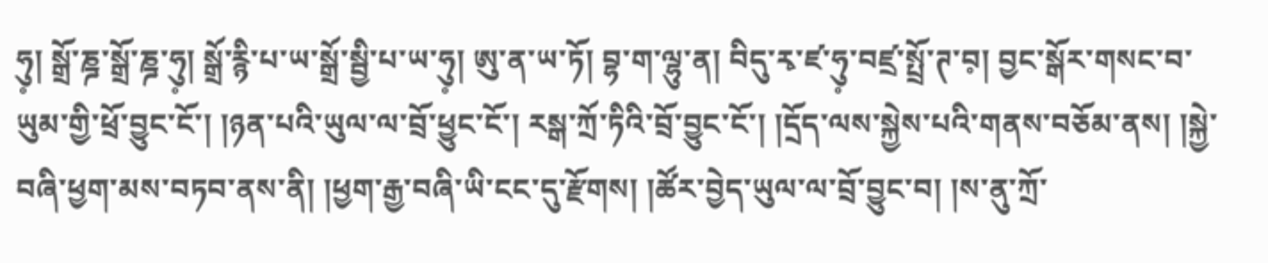ཧུ༷། སྒྲོ་ཎྜ་སྒྲོ་ཎྜ་ཧུ༷། སྒྲོ་རྙི་པ་ཡ་སྒྲོ་སྦྱི་པ་ཡ་ཧུ༷། ཨུ་ན་ཡ་ཏོ། བྷ་ག་ལྷུ་ན། བིདུ་རྭ་ཛ་ཧུ༷་བཛྲ་སྤྲོ་ཊ་བ༷། བྱང་སྒོར་གསང་བ་ཡུམ་གྱི་ཕྲོ་བྱུང་ངོ་། །ཉན་པའི་ཡུལ་ལ་བྲོ་ཕྱུང་ངོ་། རསྒ་ཀྲོ་ཏིའི་བྲོ་བྱུང་ངོ་། །དྲོད་ལས་སྐྱེས་པའི་གནས་བཅོམ་ནས། །སྐྱེ་བཞི་ཕྱག་མས་བཏབ་ནས་ནི། །ཕྱག་རྒྱ་བཞི་ཡི་ངང་དུ་རྫོགས། །ཚོར་བྱེད་ཡུལ་ལ་བྲོ་བྱུང་བ། །ས་ནུ་ཀྲོ་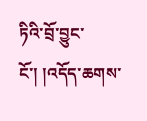ཏིའི་བྲོ་བྱུང་ངོ་། །འདོད་ཆགས་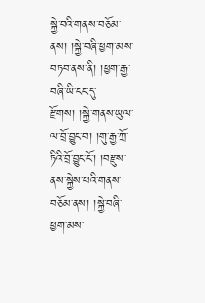སྐྱེ་བའི་གནས་བཅོམ་ནས། །སྐྱེ་བཞི་ཕྱག་མས་བཏབ་ནས་ནི། །ཕྱག་རྒྱ་བཞི་ཡི་ངང་དུ་རྫོགས། །སྐྱེ་གནས་ཡུལ་ལ་བྲོ་བྱུང་བ། །གུ་རྒྱ་ཀྲོ་ཏིའི་བྲོ་བྱུང་ངོ་། །བརྫུས་ནས་སྐྱེས་པའི་གནས་བཅོམ་ནས། །སྐྱེ་བཞི་ཕྱག་མས་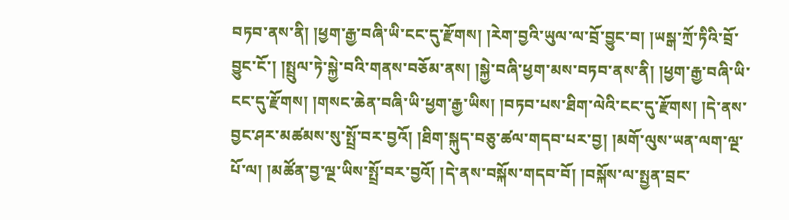བཏབ་ནས་ནི། །ཕྱག་རྒྱ་བཞི་ཡི་ངང་དུ་རྫོགས། །རེག་བྱའི་ཡུལ་ལ་བྲོ་བྱུང་བ། །ཡསྒ་ཀྲོ་ཏིའི་བྲོ་བྱུང་ངོ་། །སྤྲུལ་ཏེ་སྐྱེ་བའི་གནས་བཅོམ་ནས། །སྐྱེ་བཞི་ཕྱག་མས་བཏབ་ནས་ནི། །ཕྱག་རྒྱ་བཞི་ཡི་ངང་དུ་རྫོགས། །གསང་ཆེན་བཞི་ཡི་ཕྱག་རྒྱ་ཡིས། །བཏབ་པས་ཐིག་ལེའི་ངང་དུ་རྫོགས། །དེ་ནས་བྱང་ཤར་མཚམས་སུ་སྤྲོ་བར་བྱའོ། །ཐིག་སྐུད་བཅུ་ཚལ་གདབ་པར་བྱ། །མགོ་ལུས་ཡན་ལག་ལྔ་པོ་ལ། །མཚོན་བྱ་ལྔ་ཡིས་སྤྲོ་བར་བྱའོ། །དེ་ནས་བསྐོས་གདབ་བོ། །བསྐོས་ལ་སྤྱན་བྲང་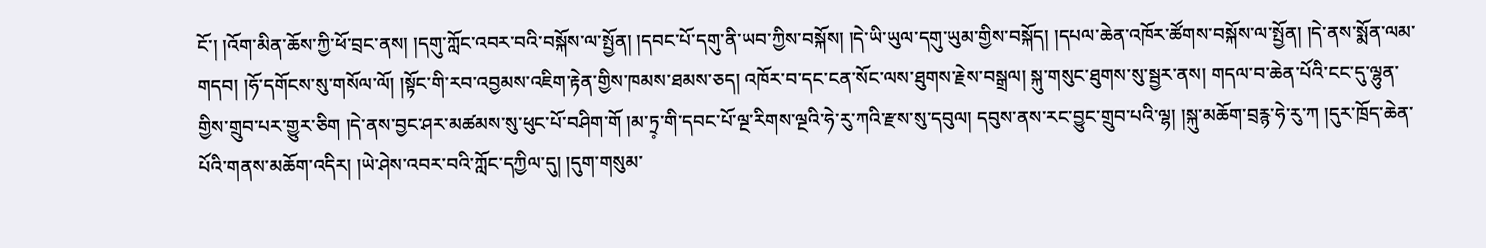ངོ་། །འོག་མིན་ཆོས་ཀྱི་ཕོ་བྲང་ནས། །དགུ་ཀློང་འབར་བའི་བསྐོས་ལ་སྤྱོན། །དབང་པོ་དགུ་ནི་ཡབ་ཀྱིས་བསྐོས། །དེ་ཡི་ཡུལ་དགུ་ཡུམ་གྱིས་བསྐོད། །དཔལ་ཆེན་འཁོར་ཚོགས་བསྐོས་ལ་སྤྱོན། །དེ་ནས་སྨོན་ལམ་གདབ། །ཧོ་དགོངས་སུ་གསོལ་ལོ། །སྟོང་གི་རབ་འབྱམས་འཇིག་རྟེན་གྱིས་ཁམས་ཐམས་ཅད། འཁོར་བ་དང་ངན་སོང་ལས་ཐུགས་རྗེས་བསྒྲལ། སྐུ་གསུང་ཐུགས་སུ་སྦྱར་ནས། གདལ་བ་ཆེན་པོའི་ངང་དུ་ལྷུན་གྱིས་གྲུབ་པར་གྱུར་ཅིག །དེ་ནས་བྱང་ཤར་མཚམས་སུ་ཕུང་པོ་བཤིག་གོ །མ་ཏྲ༷་གི་དབང་པོ་ལྔ་རིགས་ལྔའི་ཧེ་རུ་ཀའི་རྫས་སུ་དབུལ། དབུས་ནས་རང་བྱུང་གྲུབ་པའི་ལྷ། །སྐུ་མཆོག་བྲརྙ་ཧེ་རུ་ཀ །དུར་ཁྲོད་ཆེན་པོའི་གནས་མཆོག་འདིར། །ཡེ་ཤེས་འབར་བའི་ཀློང་དཀྱིལ་དུ། །དུག་གསུམ་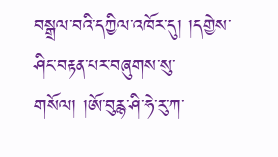བསྒྲལ་བའི་དཀྱིལ་འཁོར་དུ། །དགྱེས་ཤིང་བརྟན་པར་བཞུགས་སུ་གསོལ། །ཨོ་བུརྙ་ཤི་ཧེ་རུ་ཀ་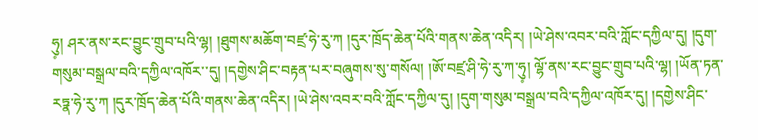ཧུ༷། ཤར་ནས་རང་བྱུང་གྲུབ་པའི་ལྷ། །ཐུགས་མཆོག་བཛྲ་ཧེ་རུ་ཀ །དུར་ཁྲོད་ཆེན་པོའི་གནས་ཆེན་འདིར། །ཡེ་ཤེས་འབར་བའི་ཀློང་དཀྱིལ་དུ། །དུག་གསུམ་བསྒྲལ་བའི་དཀྱིལ་འཁོར་་དུ། །དགྱེས་ཤིང་བརྟན་པར་བཞུགས་སུ་གསོལ། །ཨོ་བཛྲ་ཤི་ཧེ་རུ་ཀ་ཧུ༷། ལྷོ་ནས་རང་བྱུང་གྲུབ་པའི་ལྷ། །ཡོན་ཏན་རཏྣ་ཧེ་རུ་ཀ །དུར་ཁྲོད་ཆེན་པོའི་གནས་ཆེན་འདིར། །ཡེ་ཤེས་འབར་བའི་ཀློང་དཀྱིལ་དུ། །དུག་གསུམ་བསྒྲལ་བའི་དཀྱིལ་འཁོར་དུ། །དགྱེས་ཤིང་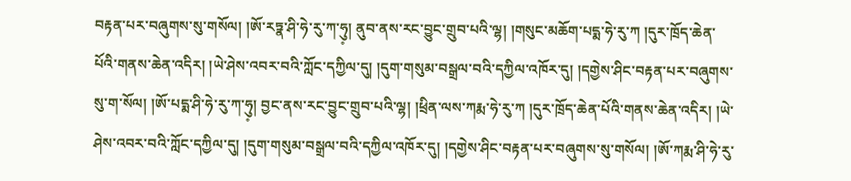བརྟན་པར་བཞུགས་སུ་གསོལ། །ཨོ་རཏྣ་ཤི་ཧེ་རུ་ཀ་ཧུ༷། ནུབ་ནས་རང་བྱུང་གྲུབ་པའི་ལྷ། །གསུང་མཆོག་པདྨ་ཧེ་རུ་ཀ །དུར་ཁྲོད་ཆེན་པོའི་གནས་ཆེན་འདིར། །ཡེ་ཤེས་འབར་བའི་ཀློང་དཀྱིལ་དུ། །དུག་གསུམ་བསྒྲལ་བའི་དཀྱིལ་འཁོར་དུ། །དགྱེས་ཤིང་བརྟན་པར་བཞུགས་སུ་ག་སོལ། །ཨོ་པདྨ་ཤི་ཧེ་རུ་ཀ་ཧུ༷། བྱང་ནས་རང་བྱུང་གྲུབ་པའི་ལྷ། །ཕྲིན་ལས་ཀརྨ་ཧེ་རུ་ཀ །དུར་ཁྲོད་ཆེན་པོའི་གནས་ཆེན་འདིར། །ཡེ་ཤེས་འབར་བའི་ཀློང་དཀྱིལ་དུ། །དུག་གསུམ་བསྒྲལ་བའི་དཀྱིལ་འཁོར་དུ། །དགྱེས་ཤིང་བརྟན་པར་བཞུགས་སུ་གསོལ། །ཨོ་ཀརྨ་ཤི་ཧེ་རུ་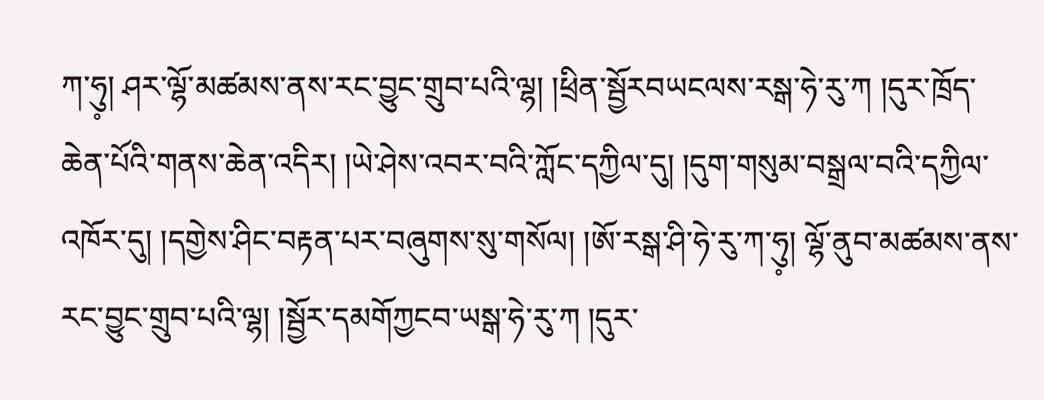ཀ་ཧུ༷། ཤར་ལྷོ་མཚམས་ནས་རང་བྱུང་གྲུབ་པའི་ལྷ། །ཕྲིན་སྦྱོརབཡངལས་རསྒ་ཧེ་རུ་ཀ །དུར་ཁྲོད་ཆེན་པོའི་གནས་ཆེན་འདིར། །ཡེ་ཤེས་འབར་བའི་ཀློང་དཀྱིལ་དུ། །དུག་གསུམ་བསྒྲལ་བའི་དཀྱིལ་འཁོར་དུ། །དགྱེས་ཤིང་བརྟན་པར་བཞུགས་སུ་གསོལ། །ཨོ་རསྒ་ཤི་ཧེ་རུ་ཀ་ཧུ༷། ལྷོ་ནུབ་མཚམས་ནས་རང་བྱུང་གྲུབ་པའི་ལྷ། །སྦྱོར་དམགོཀྱངབ་ཡསྒ་ཧེ་རུ་ཀ །དུར་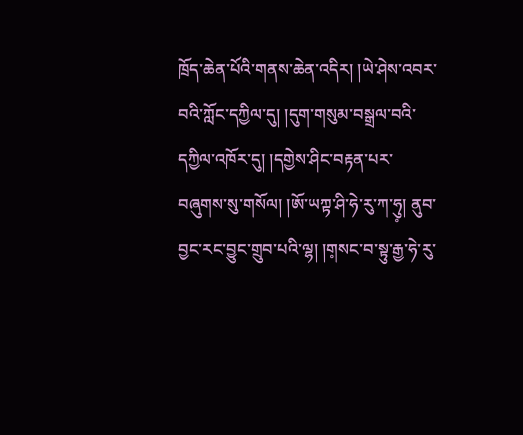ཁྲོད་ཆེན་པོའི་གནས་ཆེན་འདིར། །ཡེ་ཤེས་འབར་བའི་ཀློང་དཀྱིལ་དུ། །དུག་གསུམ་བསྒྲལ་བའི་དཀྱིལ་འཁོར་དུ། །དགྱེས་ཤིང་བརྟན་པར་བཞུགས་སུ་གསོལ། །ཨོ་ཡཀྟ་ཤི་ཧེ་རུ་ཀ་ཧུ༷། ནུབ་བྱང་རང་བྱུང་གྲུབ་པའི་ལྷ། །ག༷སང་བ་སྟུ་རྒྱ་ཧེ་རུ་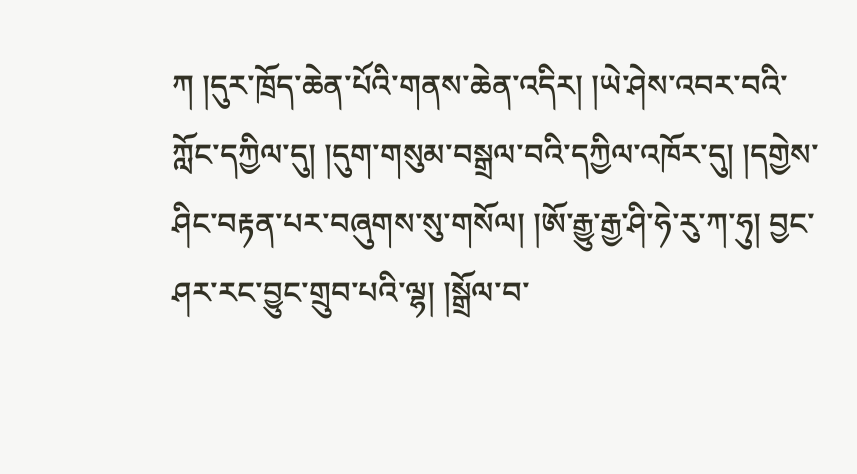ཀ །དུར་ཁྲོད་ཆེན་པོའི་གནས་ཆེན་འདིར། །ཡེ་ཤེས་འབར་བའི་ཀློང་དཀྱིལ་དུ། །དུག་གསུམ་བསྒྲལ་བའི་དཀྱིལ་འཁོར་དུ། །དགྱེས་ཤིང་བརྟན་པར་བཞུགས་སུ་གསོལ། །ཨོ་རྒྱུ་རྒྱ་ཤི་ཧེ་རུ་ཀ་ཧུ། བྱང་ཤར་རང་བྱུང་གྲུབ་པའི་ལྷ། །སྒྲོལ་བ་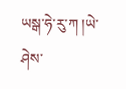ཡསྒ་ཧེ་རུ་ཀ །ཡེ་ཤེས་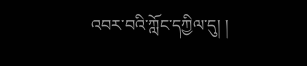འབར་བའི་ཀློང་དཀྱིལ་དུ། །